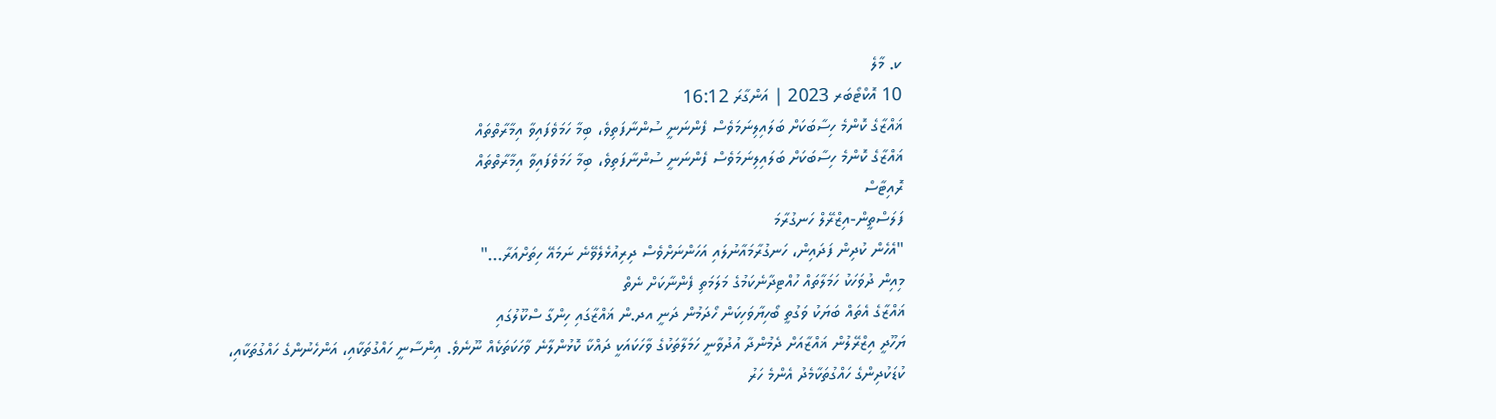ކ. މާލެ
10 އޮކްޓޯބަރ 2023 | އަންގާރަ 16:12
ޣައްޒާގެ ކޮންމެ ހިސާބަކަށް ބަލައިލިނަމަވެސް ފެންނަނީ ސުންނާފަތިވެ، ބިމާ ހަމަވެފައިވާ އިމާރާތްތައް
ޣައްޒާގެ ކޮންމެ ހިސާބަކަށް ބަލައިލިނަމަވެސް ފެންނަނީ ސުންނާފަތިވެ، ބިމާ ހަމަވެފައިވާ އިމާރާތްތައް
ރޮއިޓާސް
ފަލަސްތީން-އިޒްރޭލް ހަނގުރާމަ
"އެހެން ކުދިން ފަދައިން، ހަނގުރާމައާނުލައި އަހަންނަށްވެސް ދިރިއުޅެލެވޭނެ ނަމައޭ ހިތަށްއަރާ..."
މިއިން ދުވަހަކު ހަމަލާތައް ހުއްޓިދާނެކަމުގެ މަލަމަތި ފެންނާކަށް ނެތް
ޣައްޒާގެ އެތައް ބަޔަކު ވަގުތީ ބޯހިޔާވަހިކަން ހޯދަމުން ދަނީ އދ.ން ޣައްޒާގައި ހިންގާ ސްކޫލުގައި
ޔަހޫދީ އިޒްރޭލުން ޣައްޒާއަށް ދެމުންދާ އުދުވާނީ ހަމަލާތަކުގެ ވާހަކައަކީ ދައްކާ ކޮޅުންލާނެ ވާހަކަތަކެއް ނޫނެވެ. އިންސާނީ ހައްގުތަކާއި، އަންހެނުންގެ ހައްގުތަކާއި، ކުޑަކުދިންގެ ހައްގުތަކާމެދު އެންމެ ހަރު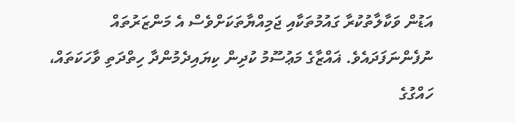އަޑުން ވަކާލާތުކުރާ ގައުމުތަކާއި ޖަމިއްޔާތަކަށްވެސް އެ މަންޒަރުތައް ނުފެންނަފަދައެވެ. ޣައްޒާގެ މަޢުސޫމު ކުދިން ކިޔައިދެމުންދާ ހިތްދަތި ވާހަކަތައް، ހައްގުގެ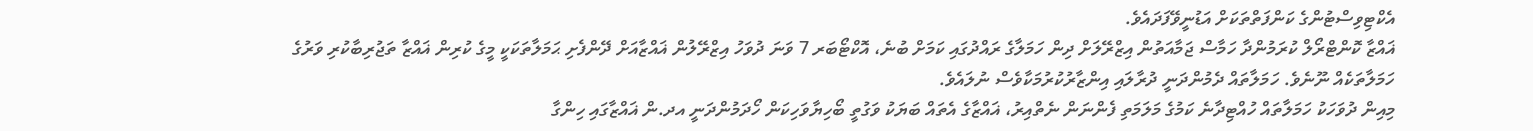އެކްޓިވިސްޓުންގެ ކަންފަތްތަކަށް އަޑުނީވޭފަދައެވެ.
ޣައްޒާ ކޮންޓްރޯލް ކުރަމުންދާ ހަމާސް ޖަމާއަތުން އިޒްރޭލަށް ދިން ހަމަލާގެ ރައްދުގައި ކަމަށް ބުނެ، އޮކްޓޯބަރ 7 ވަނަ ދުވަހު އިޒްރޭލުން ޣައްޒާއަށް ދޭންފެށި ޙަމަލާތަކަކީ މީގެ ކުރިން ޣައްޒާ ތަޖުރިބާކުރި ވަރުގެ ހަމަލާތަކެއް ނޫނެވެ. ހަމަލާތައް ދެމުންދަނީ ދުރާލައި އިންޒާރުކުރުމަކާވެސް ނުލައެވެ.
މިއިން ދުވަހަކު ހަމަލާތައް ހުއްޓިދާނެ ކަމުގެ މަލަމަތި ފެންނަން ނެތްއިރު، ޣައްޒާގެ އެތައް ބަޔަކު ވަގުތީ ބޯހިޔާވަހިކަން ހޯދަމުންދަނީ އދ.ން ޣައްޒާގައި ހިންގާ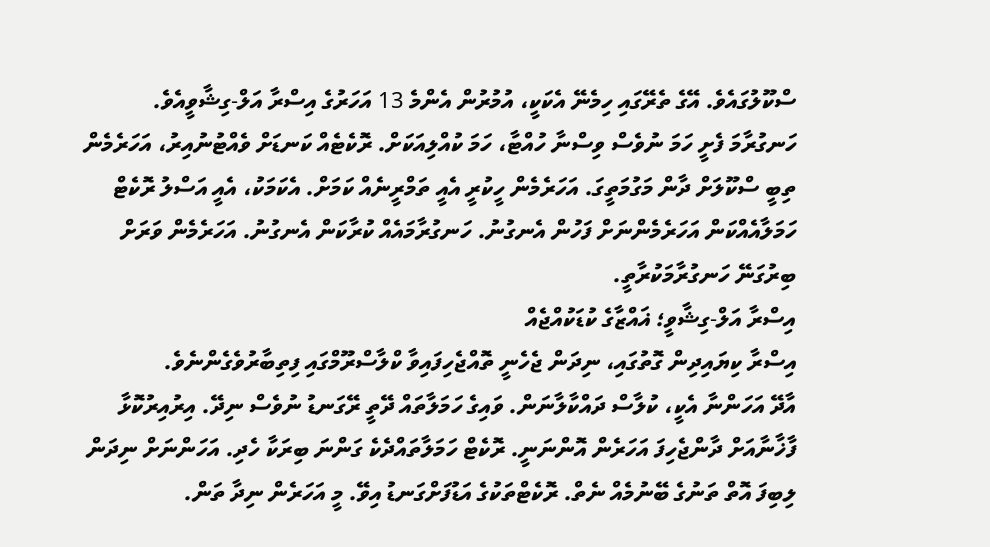ސްކޫލުގައެވެ. އޭގެ ތެރޭގައި ހިމެނޭ އެކަކީ، އުމުރުން އެންމެ 13 އަހަރުގެ އިސްރާ އަލް-ގިޝާވީއެވެ.
ހަނގުރާމަ ފެށީ ހަމަ ނުވެސް ވިސްނާ ހުއްޓާ، ހަމަ ކުއްލިއަކަށް. ރޮކެޓެއް ކަނޑަށް ވެއްޓުނުއިރު، އަހަރެމެން ތިބީ ސްކޫލަށް ދާން މަގުމަތީގަ. އަހަރެމެން ހީކުރީ އެއީ ތަމްރީނެއް ކަމަށް. އެކަމަކު، އެއީ އަސްލު ރޮކެޓް ހަމަލާއެއްކަން އަހަރެމެންނަށް ފަހުން އެނގުނު. ހަނގުރާމައެއް ކުރާކަން އެނގުނު. އަހަރެމެން ވަރަށް ބިރުގަނޭ ހަނގުރާމަކުރާތީ.
އިސްރާ އަލް-ގިޝާވީ؛ ޣައްޒާގެ ކުޑަކުއްޖެއް
އިސްރާ ކިޔައިދިން ގޮތުގައި، ނިދަން ޖެހެނީ ތޮއްޖެހިފައިވާ ކްލާސްރޫމްގައި ފިތިބާރުވެގެންނެވެ.
އާދޭ އަހަންނާ އެކީ، ކުލާސް ދައްކާލާނަން. ވައިގެ ހަމަލާތައް ދޭތީ ރޭގަނޑު ނުވެސް ނިދޭ. އިރުއިރުކޮޅާ ފާޚާނާއަށް ދާންޖެހިފަ އަހަރެން އޮންނަނީ. ރޮކެޓް ހަމަލާތައްދެކެ ގަންނަ ބިރަކާ ހެދި. އަހަންނަށް ނިދަން ލިބިފަ އޮތް ތަނުގެ ބޭނުމެއް ނެތް. ރޮކެޓްތަކުގެ އަޑުފަށްގަނޑު އިވޭ. މީ އަހަރެން ނިދާ ތަން.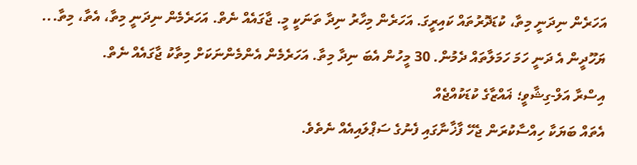އަހަރެން ނިދަނީ މިތާ، ކުޑަދޮރުތައް ކައިރީގަ. އަހަރެން މިހާރު ނިދާ ތަނަކީ މީ. ޖާގައެއް ނެތް. އަހަރެމެން ނިދަނީ މިތާ، އެތާ، މިތާ... ޔަހޫދީން އެ ދަނީ ހަމަ ހަމަލާތައް ދެމުން. 30 މީހުން އެބަ ނިދާ މިތާ. އަހަރެމެން އެންމެންނަކަށް މިތާކު ޖާގައެއް ނެތް.
އިސްރާ އަލް-ގިޝާވީ؛ ޣައްޒާގެ ކުޑަކުއްޖެއް
އެތައް ބަޔަކާ ހިއްސާކުރަން ޖެހޭ ފާޚާނާގައި ފެނުގެ ސަޕްލައިއެއް ނެތެވެ.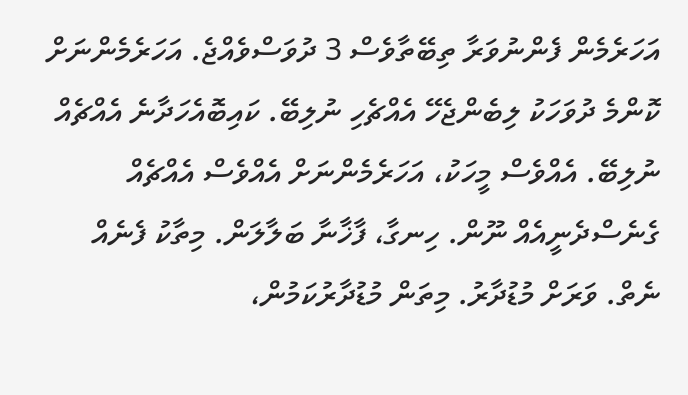އަހަރެމެން ފެންނުވަރާ ތިބޭތާވެސް 3 ދުވަސްވެއްޖެ. އަހަރެމެންނަށް ކޮންމެ ދުވަހަކު ލިބެންޖެހޭ އެއްޗެހި ނުލިބޭ. ކައިބޮއެހަދާނެ އެއްޗެއް ނުލިބޭ. އެއްވެސް މީހަކު، އަހަރެމެންނަށް އެއްވެސް އެއްޗެއް ގެނެސްދެނީއެއް ނޫން. ހިނގާ، ފާޚާނާ ބަލާލަން. މިތާކު ފެނެއް ނެތް. ވަރަށް މުޑުދާރު. މިތަން މުޑުދާރުކަމުން،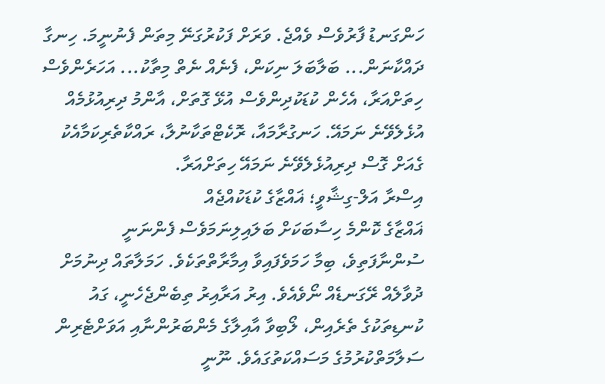ހަންގަނޑު ފާރުވެސް ވެއްޖެ. ވަރަށް ފަކުރުގަނޭ މިތަން ފެނުނީމަ. ހިނގާ ދައްކާނަން... ބަލާބަލަ ނިކަން، ފެނެއް ނެތް މިތާކު... އަހަރެންވެސް ހިތަށްއަރާ، އެހެން ކުޑަކުދިންވެސް އުޅޭ ގޮތަށް، އާންމު ދިރިއުޅުމެއް އުޅެލެވޭނެ ނަމައޭ. ހަނގުރާމައާ، ރޮކެޓްތަކާނުލާ، ރައްކާތެރިކަމާއެކު ގެއަށް ގޮސް ދިރިއުޅެލެވޭނެ ނަމައޭ ހިތަށްއަރާ.
އިސްރާ އަލް-ގިޝާވީ؛ ޣައްޒާގެ ކުޑަކުއްޖެއް
ޣައްޒާގެ ކޮންމެ ހިސާބަކަށް ބަލައިލިނަމަވެސް ފެންނަނީ ސުންނާފަތިވެ، ބިމާ ހަމަވެފައިވާ އިމާރާތްތަކެވެ. ހަމަލާތައް ދިނުމަށް ދުވާލެއް ރޭގަނޑެއް ނޯވެއެވެ. އިރު އަރާއިރު ތިބެންޖެހެނީ، ގައު ކުނޑިތަކުގެ ތެރެއިން، ލޯބިވާ އާއިލާގެ މެންބަރުންނާއި އަވަށްޓެރިން ސަލާމަތްކުރުމުގެ މަސައްކަތުގައެވެ. ނޫނީ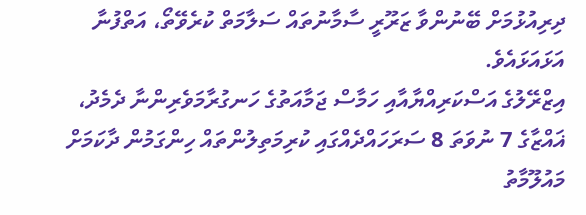ދިރިއުޅުމަށް ބޭނުންވާ ޒަރޫރީ ސާމާނުތައް ސަލާމަތް ކުރެވޭތޯ، އަތްފުނާ އަޅައަޅައެވެ.
އިޒްރޭލުގެ އަސްކަރިއްޔާއާއި ހަމާސް ޖަމާއަތުގެ ހަނގުރާމަވެރިންނާ ދެމެދު، ޣައްޒާގެ 7 ނުވަތަ 8 ސަރަހައްދެއްގައި ކުރިމަތިލުންތައް ހިންގަމުން ދާކަމަށް މައުލޫމާތު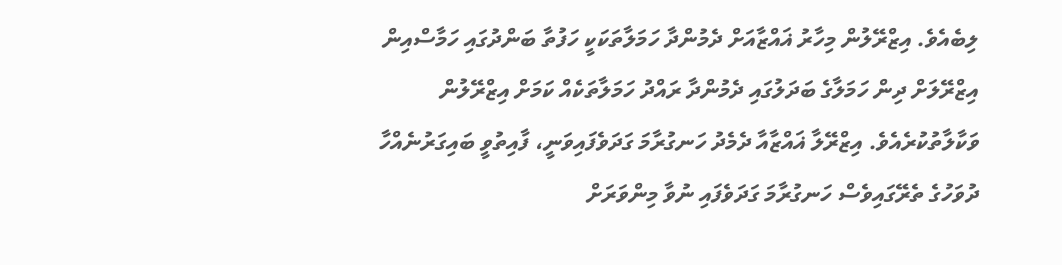ލިބެއެވެ. އިޒްރޭލުން މިހާރު ޣައްޒާއަށް ދެމުންދާ ހަމަލާތަކަކީ ހަފުތާ ބަންދުގައި ހަމާސްއިން އިޒްރޭލަށް ދިން ހަމަލާގެ ބަދަލުގައި ދެމުންދާ ރައްދު ހަމަލާތަކެއް ކަމަށް އިޒްރޭލުން ވަކާލާތުކުރެއެވެ. އިޒްރޭލާ ޣައްޒާއާ ދެމެދު ހަނގުރާމަ ގަދަވެފައިވަނީ، ފާއިތުވީ ބައިގަރުނެއްހާ ދުވަހުގެ ތެރޭގައިވެސް ހަނގުރާމަ ގަދަވެފައި ނުވާ މިންވަރަށް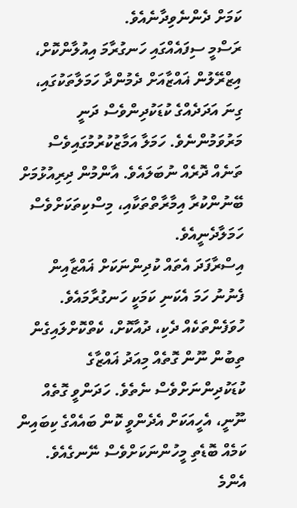ކަމަށް ދެންނެވިދާނެއެވެ.
ރަސްމީ ސިފައެއްގައި ހަނގުރާމަ އިއުލާންކޮށް، އިޒްރޭލުން ޣައްޒާއަށް ދެމުންދާ ހަމަލާތަކުގައި، ގިނަ އަދަދެއްގެ ކުޑަކުދިންވެސް ދަނީ މަރުވަމުންނެވެ. ހަމަލާ އަމާޒުކުރުމުގައިވެސް ތަނެއް ދޮރެއް ނުބަލައެވެ. އާންމުން ދިރިއުޅުމަށް ބޭނުންކުރާ އިމާރާތްތަކާއި، މިސްކިތަކަށްވެސް ހަމަލާދެނީއެވެ.
އިސްރާފަދަ އެތައް ކުދިންނަކަށް ޣައްޒާއިން ފެނުނު ހަމަ އެކަނި ކަމަކީ ހަނގުރާމައެވެ. ހުވަފެންތަކެއް ދެކި، ދުއާކޮށް، ކެތްކޮށްލައިގެން ތިބުން ނޫން ގޮތެއް މިއަދު ޣައްޒާގެ ކުޑަކުދިންނަށްވެސް ނެތެވެ. ހަދަންވީ ގޮތެއް ނޫނީ، އެހީއަކަށް އެދެންވީ ކޮން ބައެއްގެ ކިބައިން ކަމެއް ބޮޑެތި މީހުންނަކަށްވެސް ނޭނގެއެވެ.
އެންމެ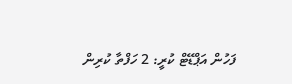ފަހުން އަޕްޑޭޓް ކުރީ: 2 ހަފްތާ ކުރިން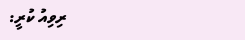ރިވިއު ކުރީ: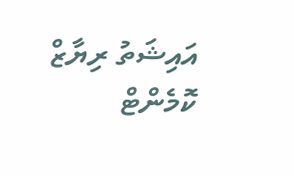އައިޝަތު ރިޔާޒް
ކޮމެންޓް